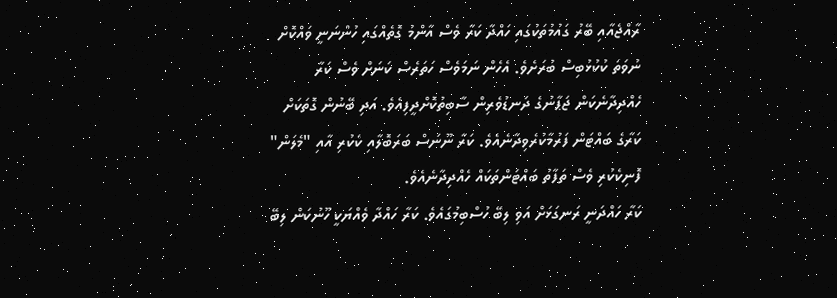ރާއްޖެއާއި ބޭރު ގައުމުތަކުގައި ހައްދާ ކަރާ ވެސް އާންމު ގޮތެއްގައި ހުންނަނީ ވައްކޮށް ނުވަތަ ކުކުޅުބިސް ބުރަށެވެ. އެހެން ނަމަވެސް ހަތަރެސް ކަނަށް ވެސް ކަރާ ހެއްދިދާނެކަން ޖަޕާނުގެ ދަނޑުވެރިން ސާބިތުކޮށްދީފިއެވެ. އަދި ބޭނުން ގޮތަކަށް ކަރާގެ ބައްޓަން ފަރުމާކުރެވިދާނެއެވެ. ކަރާ ނޫނަސް ބަރަބޮލާއި ކެކުރި އާއި "މެލަން" ފޮނިކެކުރި ވެސް ތަފާތު ބައްޓަންތަކައް ހެއްދިދާނެއެވެ.
ކަރާ ހައްދަނީ ރަނގަޅަށް އަވި ލިބޭ ހުސްބިމުގައެވެ. ކަރާ ހައްދާ ވެއްޔަކީ ހޫނުކަން ލިބޭ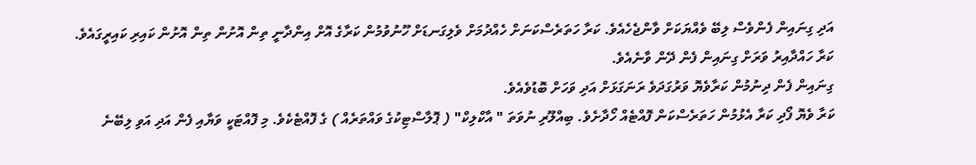އަދި ގިނައިން ފެންވެސް ލިބޭ ވެއްޔަކަށް ވާންޖެހެއެވެ. ކަރާ ހަތަރެސްކަނަށް ހެއްދުމަށް ވެލިގަނޑަށް ހޫނުވުމުން ކަރާގެ އޮށް އިންދާނީ ތިން އޮށުން ތިން އޮށުން ކައިރި ކައިރީގައެވެ. ކަރާ ހައްދާއިރު ވަރަށް ގިނައިން ފެން ދޭން ވާނެއެވެ.
ގިނައިން ފެން ދިނުމުން ކަރާވެޔޮ ވަރުގަދަވެ ރަނަގަޅަށް އަދި ވަހަށް ބޮޑުވެއެވެ.
ކަރާ ވެޔޮ ފޯދި ކަރާ އެޅުމުން ހަތަރެސްކަން ފޮއްޓެއް ހޯދާށެވެ. ބިއްލޫރި ނުވަތަ " އާކްލިކް" ( ޕޮލާސްޓިކުގެ ވައްތަރެއް ) ގެ ފޮއްޓެކެވެ. މި ފޮއްޓަކީ ވަޔާއި ފެން އަދި އަވި ލިބޭނެ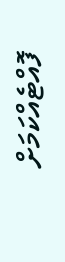ފޮއްޓެއްކަމަށް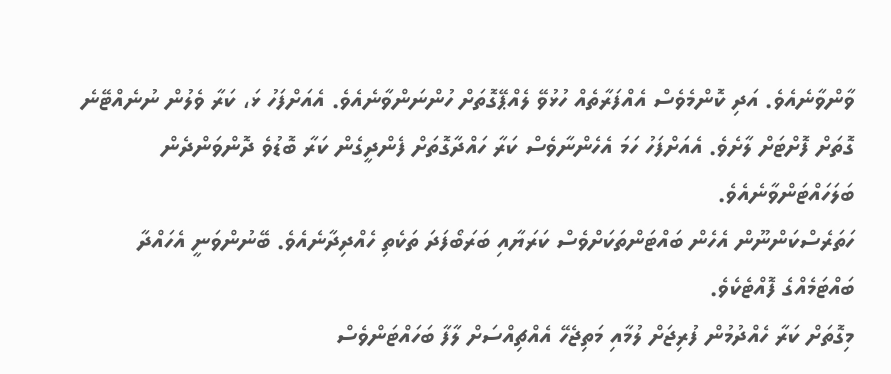ވާންވާނެއެވެ. އަދި ކޮންމެވެސް އެއްފަރާތެއް ހުޅުވޭ ލެއްޕޭގޮތަށް ހުންނަންވާނެއެވެ. އެއަށްފަހު ޅަ، ކަރާ ވެލުން ނުނެއްޓޭނެ ގޮތަށް ފޮށްޓަށް ލާށެވެ. އެއަށްފަހު ހަމަ އެހެންނާވެސް ކަރާ ހައްދާގޮތަށް ފެންދީގެން ކަރާ ބޮޑުވެ ދޮންވަންދެން ބަލަހައްޓަންވާނެއެވެ.
ހަތަރެސްކަންނޫން އެހެން ބައްޓަންތަކަށްވެސް ކަރަޔާއި ބަރަބޯފަދަ ތަކެތި ހެއްދިދާނެއެވެ. ބޭނުންވަނީ އެހައްދާ ބައްޓަމެއްގެ ފޮއްޓެކެވެ.
މިގޮތަށް ކަރާ ހެއްދުމުން ފުރިޖަށް ލުމާއި މަތިޖެހޭ އެއްޗިއްސަށް ލާފާ ބަހައްޓަންވެސް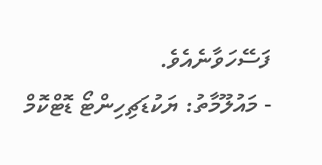ފަސޭހަވާނެއެވެ.
- މައުލޫމާތު: ޔަކުޑަޗިހިންޓޯ ޑޮޓްކޮމް